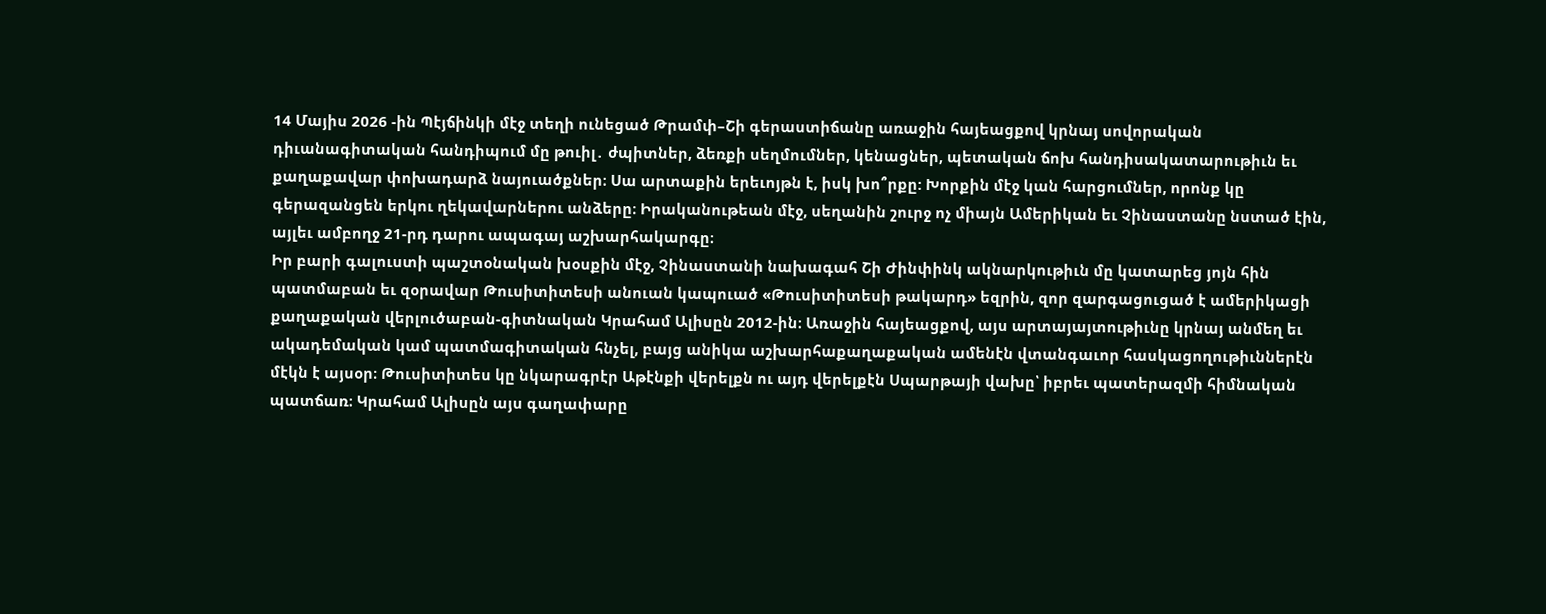14 Մայիս 2026 -ին Պէյճինկի մէջ տեղի ունեցած Թրամփ–Շի գերաստիճանը առաջին հայեացքով կրնայ սովորական դիւանագիտական հանդիպում մը թուիլ․ ժպիտներ, ձեռքի սեղմումներ, կենացներ, պետական ճոխ հանդիսակատարութիւն եւ քաղաքավար փոխադարձ նայուածքներ։ Սա արտաքին երեւոյթն է, իսկ խո՞րքը: Խորքին մէջ կան հարցումներ, որոնք կը գերազանցեն երկու ղեկավարներու անձերը։ Իրականութեան մէջ, սեղանին շուրջ ոչ միայն Ամերիկան եւ Չինաստանը նստած էին, այլեւ ամբողջ 21-րդ դարու ապագայ աշխարհակարգը։
Իր բարի գալուստի պաշտօնական խօսքին մէջ, Չինաստանի նախագահ Շի Ժինփինկ ակնարկութիւն մը կատարեց յոյն հին պատմաբան եւ զօրավար Թուսիտիտեսի անուան կապուած «Թուսիտիտեսի թակարդ» եզրին, զոր զարգացուցած է ամերիկացի քաղաքական վերլուծաբան-գիտնական Կրահամ Ալիսըն 2012-ին։ Առաջին հայեացքով, այս արտայայտութիւնը կրնայ անմեղ եւ ակադեմական կամ պատմագիտական հնչել, բայց անիկա աշխարհաքաղաքական ամենէն վտանգաւոր հասկացողութիւններէն մէկն է այսօր։ Թուսիտիտես կը նկարագրէր Աթէնքի վերելքն ու այդ վերելքէն Սպարթայի վախը՝ իբրեւ պատերազմի հիմնական պատճառ։ Կրահամ Ալիսըն այս գաղափարը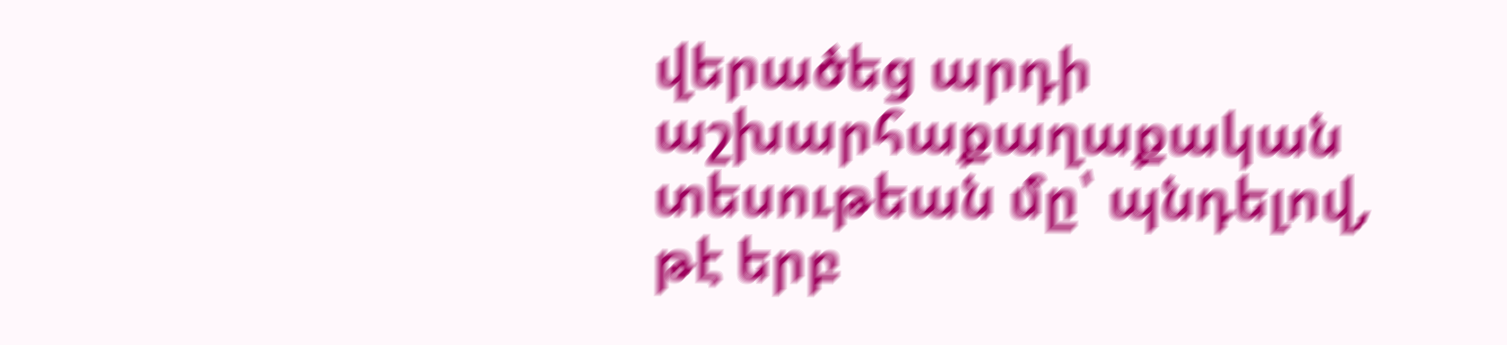վերածեց արդի աշխարհաքաղաքական տեսութեան մը՝ պնդելով, թէ երբ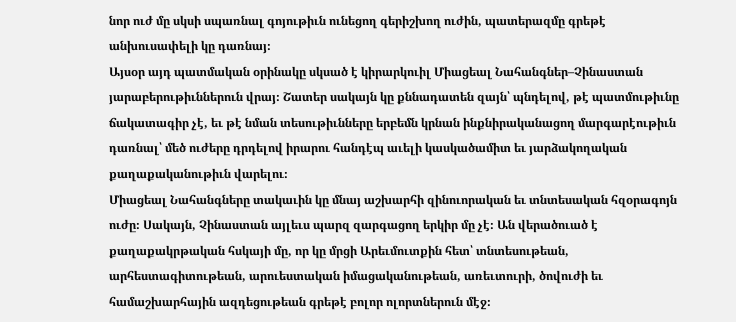նոր ուժ մը սկսի սպառնալ գոյութիւն ունեցող գերիշխող ուժին, պատերազմը գրեթէ անխուսափելի կը դառնայ։
Այսօր այդ պատմական օրինակը սկսած է կիրարկուիլ Միացեալ Նահանգներ–Չինաստան յարաբերութիւններուն վրայ։ Շատեր սակայն կը քննադատեն զայն՝ պնդելով, թէ պատմութիւնը ճակատագիր չէ, եւ թէ նման տեսութիւնները երբեմն կրնան ինքնիրականացող մարգարէութիւն դառնալ՝ մեծ ուժերը դրդելով իրարու հանդէպ աւելի կասկածամիտ եւ յարձակողական քաղաքականութիւն վարելու։
Միացեալ Նահանգները տակաւին կը մնայ աշխարհի զինուորական եւ տնտեսական հզօրագոյն ուժը։ Սակայն, Չինաստան այլեւս պարզ զարգացող երկիր մը չէ։ Ան վերածուած է քաղաքակրթական հսկայի մը, որ կը մրցի Արեւմուտքին հետ՝ տնտեսութեան, արհեստագիտութեան, արուեստական իմացականութեան, առեւտուրի, ծովուժի եւ համաշխարհային ազդեցութեան գրեթէ բոլոր ոլորտներուն մէջ։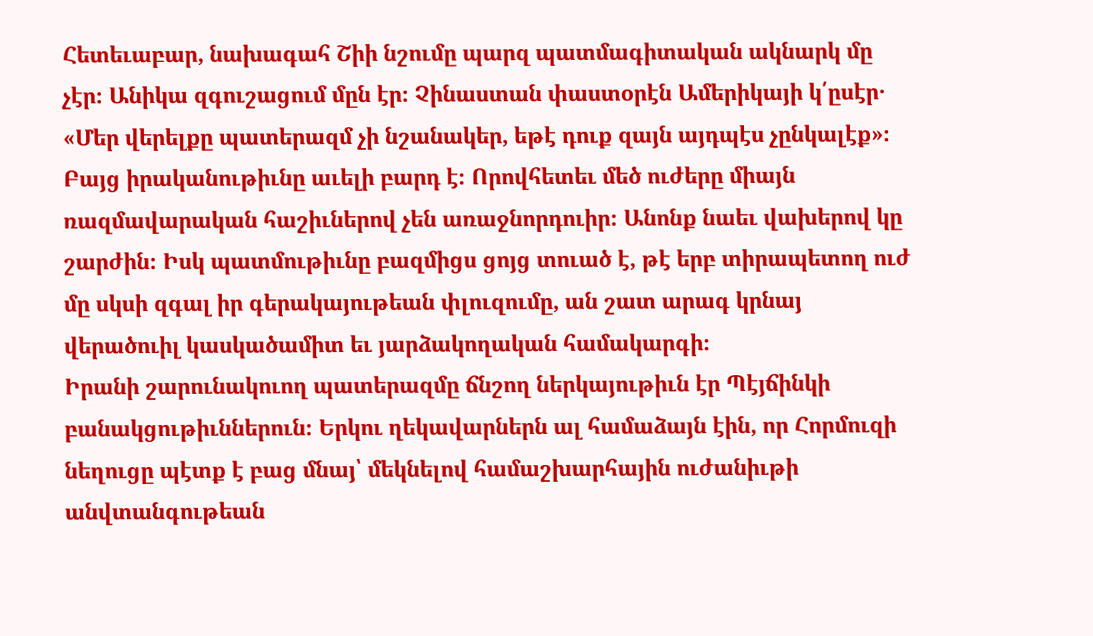Հետեւաբար, նախագահ Շիի նշումը պարզ պատմագիտական ակնարկ մը չէր։ Անիկա զգուշացում մըն էր։ Չինաստան փաստօրէն Ամերիկայի կ՛ըսէր․ «Մեր վերելքը պատերազմ չի նշանակեր, եթէ դուք զայն այդպէս չընկալէք»։
Բայց իրականութիւնը աւելի բարդ է։ Որովհետեւ մեծ ուժերը միայն ռազմավարական հաշիւներով չեն առաջնորդուիր։ Անոնք նաեւ վախերով կը շարժին։ Իսկ պատմութիւնը բազմիցս ցոյց տուած է, թէ երբ տիրապետող ուժ մը սկսի զգալ իր գերակայութեան փլուզումը, ան շատ արագ կրնայ վերածուիլ կասկածամիտ եւ յարձակողական համակարգի։
Իրանի շարունակուող պատերազմը ճնշող ներկայութիւն էր Պէյճինկի բանակցութիւններուն։ Երկու ղեկավարներն ալ համաձայն էին, որ Հորմուզի նեղուցը պէտք է բաց մնայ՝ մեկնելով համաշխարհային ուժանիւթի անվտանգութեան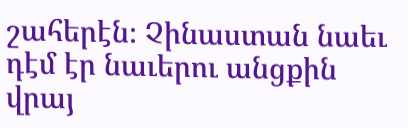շահերէն։ Չինաստան նաեւ դէմ էր նաւերու անցքին վրայ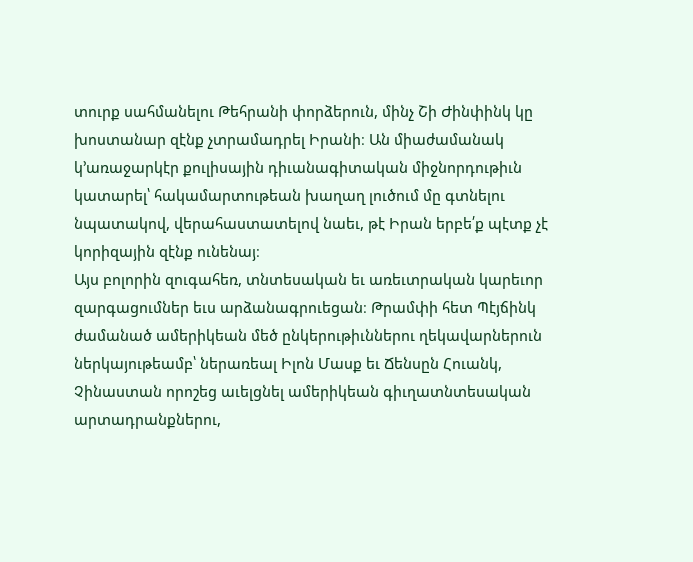տուրք սահմանելու Թեհրանի փորձերուն, մինչ Շի Ժինփինկ կը խոստանար զէնք չտրամադրել Իրանի։ Ան միաժամանակ կ’առաջարկէր քուլիսային դիւանագիտական միջնորդութիւն կատարել՝ հակամարտութեան խաղաղ լուծում մը գտնելու նպատակով, վերահաստատելով նաեւ, թէ Իրան երբե՛ք պէտք չէ կորիզային զէնք ունենայ։
Այս բոլորին զուգահեռ, տնտեսական եւ առեւտրական կարեւոր զարգացումներ եւս արձանագրուեցան։ Թրամփի հետ Պէյճինկ ժամանած ամերիկեան մեծ ընկերութիւններու ղեկավարներուն ներկայութեամբ՝ ներառեալ Իլոն Մասք եւ Ճենսըն Հուանկ, Չինաստան որոշեց աւելցնել ամերիկեան գիւղատնտեսական արտադրանքներու,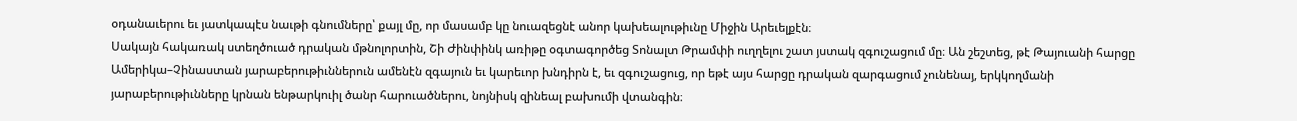օդանաւերու եւ յատկապէս նաւթի գնումները՝ քայլ մը, որ մասամբ կը նուազեցնէ անոր կախեալութիւնը Միջին Արեւելքէն։
Սակայն հակառակ ստեղծուած դրական մթնոլորտին, Շի Ժինփինկ առիթը օգտագործեց Տոնալտ Թրամփի ուղղելու շատ յստակ զգուշացում մը։ Ան շեշտեց, թէ Թայուանի հարցը Ամերիկա–Չինաստան յարաբերութիւններուն ամենէն զգայուն եւ կարեւոր խնդիրն է, եւ զգուշացուց, որ եթէ այս հարցը դրական զարգացում չունենայ, երկկողմանի յարաբերութիւնները կրնան ենթարկուիլ ծանր հարուածներու, նոյնիսկ զինեալ բախումի վտանգին։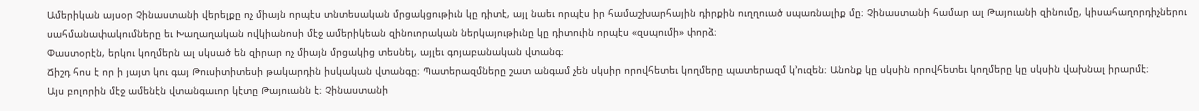Ամերիկան այսօր Չինաստանի վերելքը ոչ միայն որպէս տնտեսական մրցակցութիւն կը դիտէ, այլ նաեւ որպէս իր համաշխարհային դիրքին ուղղուած սպառնալիք մը։ Չինաստանի համար ալ Թայուանի զինումը, կիսահաղորդիչներու սահմանափակումները եւ Խաղաղական ովկիանոսի մէջ ամերիկեան զինուորական ներկայութիւնը կը դիտուին որպէս «զսպումի» փորձ։
Փաստօրէն, երկու կողմերն ալ սկսած են զիրար ոչ միայն մրցակից տեսնել, այլեւ գոյաբանական վտանգ։
Ճիշդ հոս է որ ի յայտ կու գայ Թուսիտիտեսի թակարդին իսկական վտանգը։ Պատերազմները շատ անգամ չեն սկսիր որովհետեւ կողմերը պատերազմ կ’ուզեն։ Անոնք կը սկսին որովհետեւ կողմերը կը սկսին վախնալ իրարմէ։
Այս բոլորին մէջ ամենէն վտանգաւոր կէտը Թայուանն է։ Չինաստանի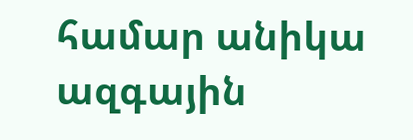համար անիկա ազգային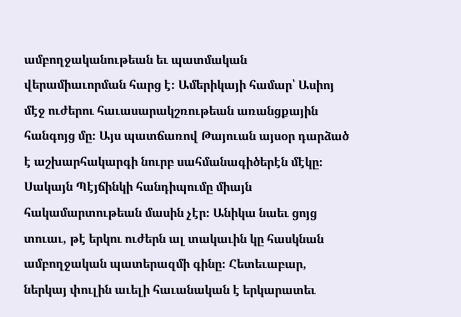ամբողջականութեան եւ պատմական վերամիաւորման հարց է։ Ամերիկայի համար՝ Ասիոյ մէջ ուժերու հաւասարակշռութեան առանցքային հանգոյց մը։ Այս պատճառով Թայուան այսօր դարձած է աշխարհակարգի նուրբ սահմանագիծերէն մէկը։
Սակայն Պէյճինկի հանդիպումը միայն հակամարտութեան մասին չէր։ Անիկա նաեւ ցոյց տուաւ, թէ երկու ուժերն ալ տակաւին կը հասկնան ամբողջական պատերազմի գինը։ Հետեւաբար, ներկայ փուլին աւելի հաւանական է երկարատեւ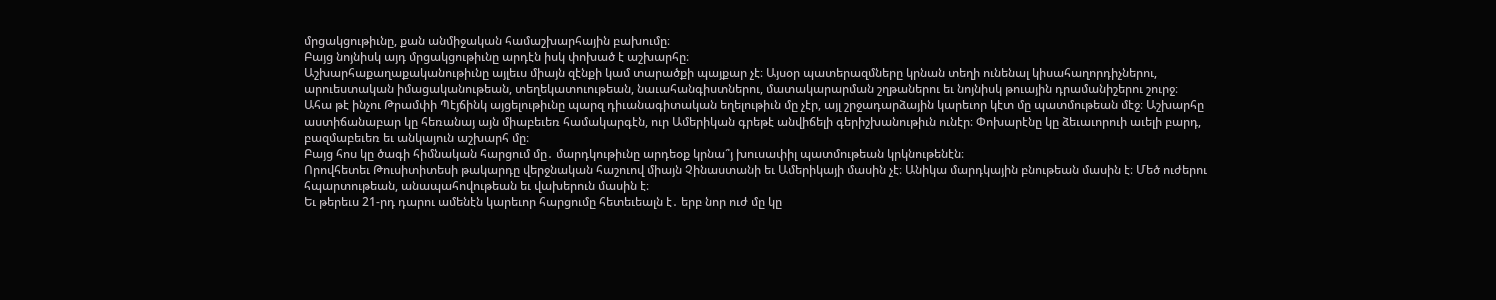մրցակցութիւնը, քան անմիջական համաշխարհային բախումը։
Բայց նոյնիսկ այդ մրցակցութիւնը արդէն իսկ փոխած է աշխարհը։
Աշխարհաքաղաքականութիւնը այլեւս միայն զէնքի կամ տարածքի պայքար չէ։ Այսօր պատերազմները կրնան տեղի ունենալ կիսահաղորդիչներու, արուեստական իմացականութեան, տեղեկատուութեան, նաւահանգիստներու, մատակարարման շղթաներու եւ նոյնիսկ թուային դրամանիշերու շուրջ։
Ահա թէ ինչու Թրամփի Պէյճինկ այցելութիւնը պարզ դիւանագիտական եղելութիւն մը չէր, այլ շրջադարձային կարեւոր կէտ մը պատմութեան մէջ։ Աշխարհը աստիճանաբար կը հեռանայ այն միաբեւեռ համակարգէն, ուր Ամերիկան գրեթէ անվիճելի գերիշխանութիւն ունէր։ Փոխարէնը կը ձեւաւորուի աւելի բարդ, բազմաբեւեռ եւ անկայուն աշխարհ մը։
Բայց հոս կը ծագի հիմնական հարցում մը․ մարդկութիւնը արդեօք կրնա՞յ խուսափիլ պատմութեան կրկնութենէն։
Որովհետեւ Թուսիտիտեսի թակարդը վերջնական հաշուով միայն Չինաստանի եւ Ամերիկայի մասին չէ։ Անիկա մարդկային բնութեան մասին է։ Մեծ ուժերու հպարտութեան, անապահովութեան եւ վախերուն մասին է։
Եւ թերեւս 21-րդ դարու ամենէն կարեւոր հարցումը հետեւեալն է․ երբ նոր ուժ մը կը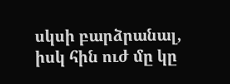սկսի բարձրանալ, իսկ հին ուժ մը կը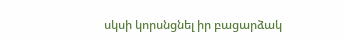սկսի կորսնցնել իր բացարձակ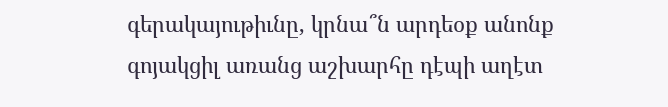գերակայութիւնը, կրնա՞ն արդեօք անոնք գոյակցիլ առանց աշխարհը դէպի աղէտ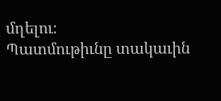մղելու։
Պատմութիւնը տակաւին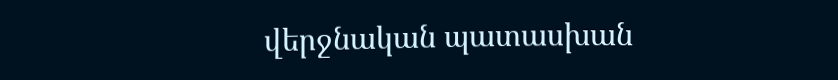վերջնական պատասխան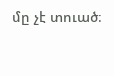մը չէ տուած։